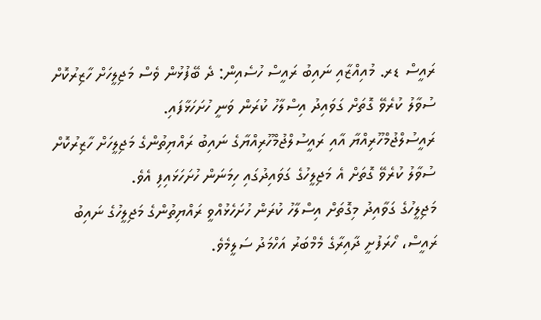ރައީސް ޑރ. މުއިއްޒާއި ނައިބު ރައީސް ހުސެއިން: ދެ ބޭފުޅުން ވެސް މަޖިލީހަށް ހާޒިރުކޮށް ސުވާލު ކުރެވޭ ގޮތަށް ގަވައިދު އިސްލާހު ކުރަން ވަނީ ހުށަހަޅާފައި.
ރައީސުލްޖުމްހޫރިއްޔާ އާއި ރައީސުލްޖުމްހޫރިއްޔާގެ ނައިބު ރައްޔިތުންގެ މަޖިލީހަށް ހާޒިރުކޮށް ސުވާލު ކުރެވޭ ގޮތަށް އެ މަޖިލީހުގެ ގަވައިދުގައި ހިމަނަން ހުށަހަޅައިފި އެވެ.
މަޖިލީހުގެ ގަވާއިދު މިގޮތަށް އިސްލާހު ކުރަން ހުށަހެޅުއްވީ ރައްޔިތުންގެ މަޖިލީހުގެ ނައިބު ރައީސް، ހޯރަފުށީ ދާއިރާގެ މެމްބަރު އަހްމަދު ސަލީމެވެ.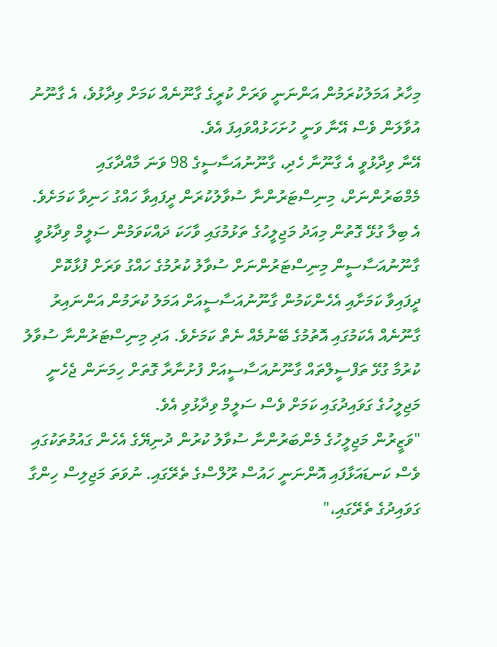މިހާރު އަމަލުކުރަމުން އަންނަނީ ވަރަށް ކުރީގެ ގާނޫނެއް ކަމަށް ވިދާޅުވެ، އެ ގާނޫނު އުވާލަން ވެސް އޭނާ ވަނީ ހުށަހަޅުއްވައިފަ އެވެ.
އޭނާ ވިދާޅުވީ އެ ގާނޫނާ ހެދި، ގާނޫނުއަސާސީގެ 98 ވަނަ މާއްދާގައި މެމްބަރުންނަށް، މިނިސްޓަރުންނާ ސުވާލުކުރަން ދީފައިވާ ހައްގު ހަނިވާ ކަމަށެވެ.
އެ ބިލާ ގުޅޭ ގޮތުން މިއަދު މަޖިލީހުގެ ތަޅުމުގައި ވާހަކަ ދައްކަވަމުން ސަލީމް ވިދާޅުވީ ގާނޫނުއަސާސީން މިނިސްޓަރުންނަށް ސުވާލު ކުރުމުގެ ހައްގު ވަރަށް ފުޅާކޮށް ދީފައިވާ ކަމަށާއި އެހެންކަމުން ގާނޫނުއަސާސީއަށް އަމަލު ކުރަމުން އަންނައިރު ގާނޫނެއް އެކަމުގައި އޮތުމުގެ ބޭނުމެއް ނެތް ކަމަށެވެ. އަދި މިނިސްޓަރުންނާ ސުވާލު ކުރުމާ ގުޅޭ ތަފްސީލްތައް ގާނޫނުއަސާސީއަށް ފުށުނާރާ ގޮތަށް ހިމަނަން ޖެހެނީ މަޖިލީހުގެ ގަވައިދުގައި ކަމަށް ވެސް ސަލީމް ވިދާޅުވި އެވެ.
"ވަޒީރުން މަޖިލީހުގެ މެންބަރުންނާ ސުވާލު ކުރުން ދުނިޔޭގެ އެހެން ގައުމުތަކުގައި ވެސް ކަނޑައަޅާފައި އޮންނަނީ ހައުސް ރޫލްސްގެ ތެރޭގައި. ނުވަތަ މަޖިލިސް ހިންގާ ގަވައިދުގެ ތެރޭގައި،"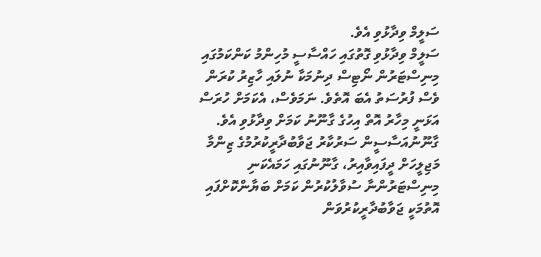ސަލީމް ވިދާޅުވި އެވެ.
ސަލީމް ވިދާޅުވި ގޮތުގައި ހައްސާސީ މުހިންމު ކަންކަމުގައި މިނިސްޓަރުން ނޯޓިސް ދިނުމަކާ ނުލައި ހާޒިރު ކުރަން ވެސް ފުރުސަތު އެބަ އޮތެވެ. ނަމަވެސް، އެކަމަށް ހުރަސް އަޅަނީ މިހާރު އޮތް އިހުގެ ގާނޫނު ކަމަށް ވިދާޅުވި އެވެ.
ގާނޫނުއަސާސީން ސަރުކާރު ޖަވާބުދާރީކުރުމުގެ ޒިންމާ މަޖިލީހަށް ދީފައިވާއިރު، ގާނޫނުގައި ހަމައެކަނި މިނިސްޓަރުންނާ ސުވާލުކުރުން ކަމަށް ބަޔާންކޮށްފައި އޮތުމަކީ ޖަވާބުދާރީކުރުވަން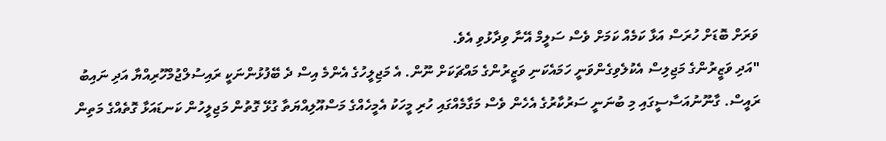ވަރަށް ބޮޑަށް ހުރަސް އަޅާ ކަމެއް ކަމަށް ވެސް ސަލީމް އޭނާ ވިދާޅުވި އެވެ.
"އަދި ވަޒީރުންގެ މަޖިލިސް އެކުލެވިގެންވަނީ ހަމައެކަނި ވަޒީރުންގެ މައްޗަކަށް ނޫން. އެ މަޖިލީހުގެ އެންމެ އިސް ދެ ބޭފުޅުންނަކީ ރައިސުލްޖުމްހޫރިއްޔާ އަދި ނައިބު ރައީސް. ގާނޫނުއަސާސީގައި މި ބުނަނީ ސަރުކާރުގެ އެހެން ވެސް މަގާމެއްގައި ހުރި މީހަކު އެމީހެއްގެ މަސްއޫލިއްޔަތާ ގުޅޭ ގޮތުން މަޖިލީހުން ކަނޑައަޅާ ގޮތެއްގެ މަތިން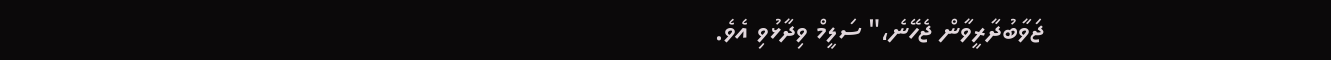ޖަވާބުދާރީވާން ޖެހޭނެ،" ސަލީމް ވިދާޅުވި އެވެ.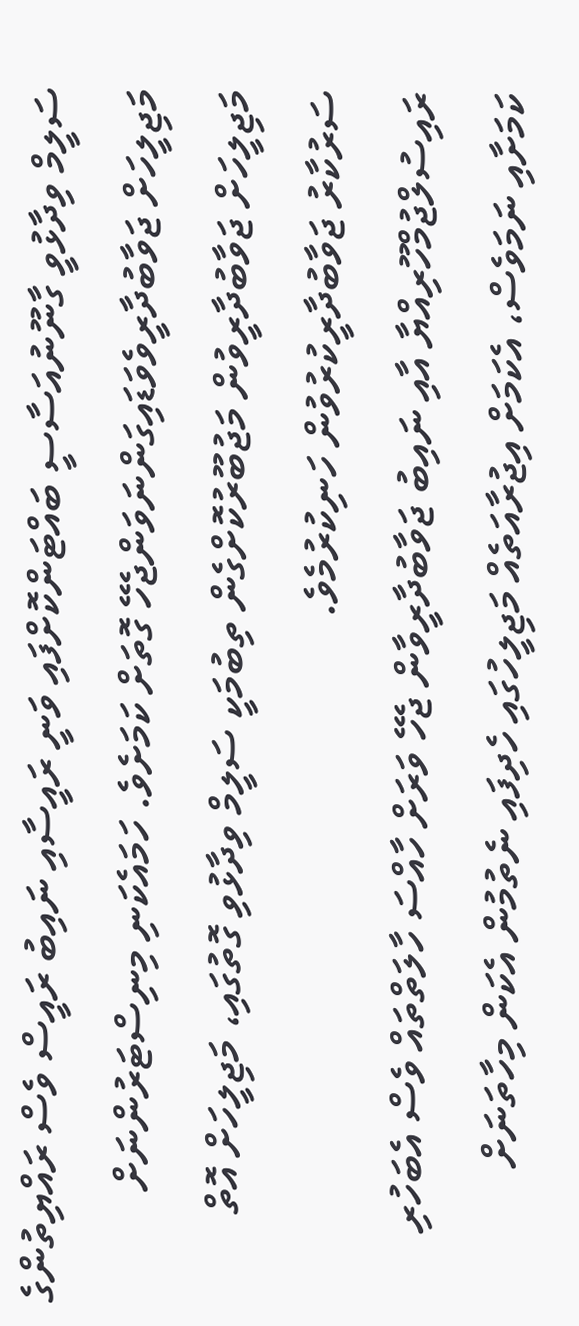ސަލީމް ވިދާޅުވީ ގާނޫނުއަސާސީ ބައްޓަންކޮށްފައި ވަނީ ރައީސާއި ނައިބު ރައީސް ވެސް ރައްޔިތުންގެ މަޖިލީހަށް ޖަވާބުދާރީވެވަޑައިގަންނަވަންޖެހޭ ގޮތަށް ކަމަށެވެ. ހަމައެކަނި މިނިސްޓަރުންނަށް މަޖިލީހަށް ޖަވާބުދާރީވުން މަޖުބޫރުކޮށްގެން ތިބުމަކީ ސަލީމް ވިދާޅުވި ގޮތުގައި، މަޖިލީހަށް އޮތް ސަރުކާރު ޖަވާބުދާރީކުރުވުން ހަނިކުރުމެވެ.
ރައިސުލްޖުމްހޫރިއްޔާ އާއި ނައިބު ޖަވާބުދާރީވާން ޖެހޭ ވަރަށް ހާއްސަ ހާލަތްތައް ވެސް އެބަހުރި ކަމަށާއި ނަމަވެސް، އެކަމަށް އިޖުރާއަތެއް މަޖިލީހުގައި ހެދިފައި ނެތުމުން އެކަން މިހާތަނަށް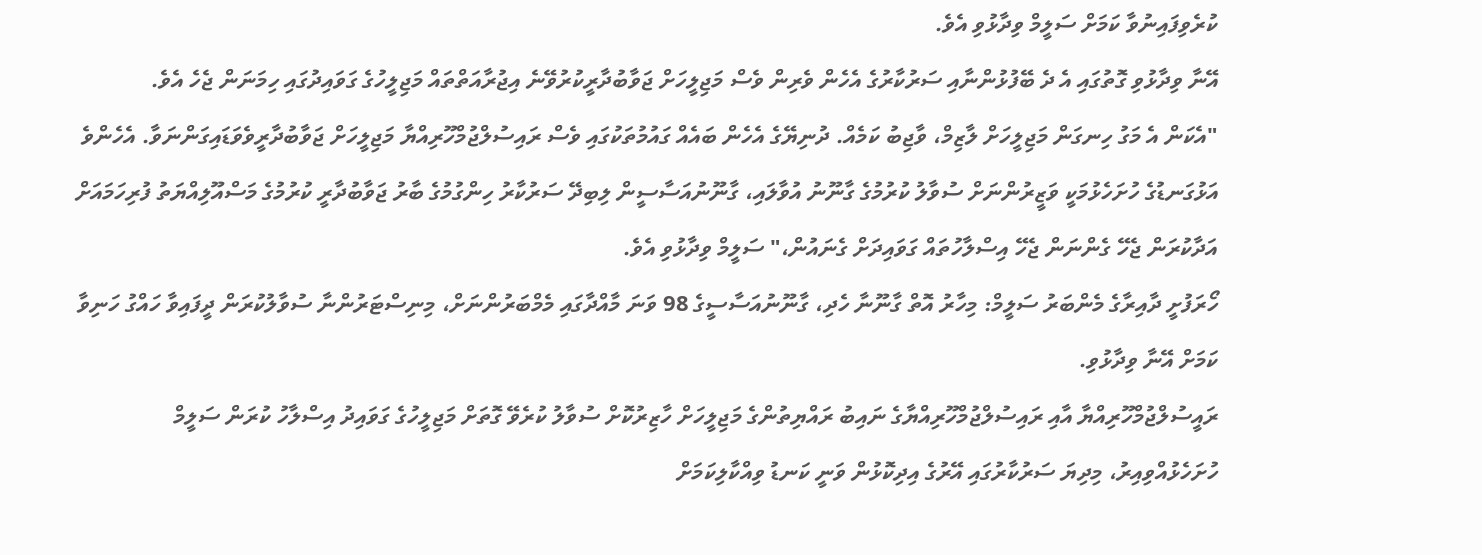ކުރެވިފައިނުވާ ކަމަށް ސަލީމް ވިދާޅުވި އެވެ.
އޭނާ ވިދާޅުވި ގޮތުގައި އެ ދެ ބޭފުޅުންނާއި ސަރުކާރުގެ އެހެން ވެރިން ވެސް މަޖިލީހަށް ޖަވާބުދާރީކުރުވޭނެ އިޖުރާއަތްތައް މަޖިލީހުގެ ގަވައިދުގައި ހިމަނަން ޖެހެ އެވެ.
"އެކަން އެ މަގު ހިނގަން މަޖިލީހަށް ލާޒިމް، ވާޖިބު ކަމެއް. ދުނިޔޭގެ އެހެން ބައެއް ގައުމުތަކުގައި ވެސް ރައިސުލްޖުމްހޫރިއްޔާ މަޖިލީހަށް ޖަވާބުދާރީވެވަޑައިގަންނަވާ. އެހެންވެ އަޅުގަނޑުގެ ހުށަހެޅުމަކީ ވަޒީރުންނަށް ސުވާލު ކުރުމުގެ ގާނޫނު އުވާލައި، ގާނޫނުއަސާސީން ލިބިދޭ ސަރުކާރު ހިންގުމުގެ ބާރު ޖަވާބުދާރީ ކުރުމުގެ މަސްއޫލިއްޔަތު ފުރިހަމައަށް އަދާކުރަން ޖެހޭ ގެންނަން ޖެހޭ އިސްލާހުތައް ގަވައިދަށް ގެނައުން،" ސަލީމް ވިދާޅުވި އެވެ.
ހޯރަފުށީ ދާއިރާގެ މެންބަރު ސަލީމް: މިހާރު އޮތް ގާނޫނާ ހެދި، ގާނޫނުއަސާސީގެ 98 ވަނަ މާއްދާގައި މެމްބަރުންނަށް، މިނިސްޓަރުންނާ ސުވާލުކުރަން ދީފައިވާ ހައްގު ހަނިވާ ކަމަށް އޭނާ ވިދާޅުވި.
ރައީސުލްޖުމްހޫރިއްޔާ އާއި ރައިސުލްޖުމްހޫރިއްޔާގެ ނައިބު ރައްޔިތުންގެ މަޖިލީހަށް ހާޒިރުކޮށް ސުވާލު ކުރެވޭ ގޮތަށް މަޖިލީހުގެ ގަވައިދު އިސްލާހު ކުރަން ސަލީމް ހުށަހެޅުއްވިއިރު، މިދިޔަ ސަރުކާރުގައި އޭރުގެ އިދިކޮޅުން ވަނީ ކަނޑު ވިއްކާލިކަމަށް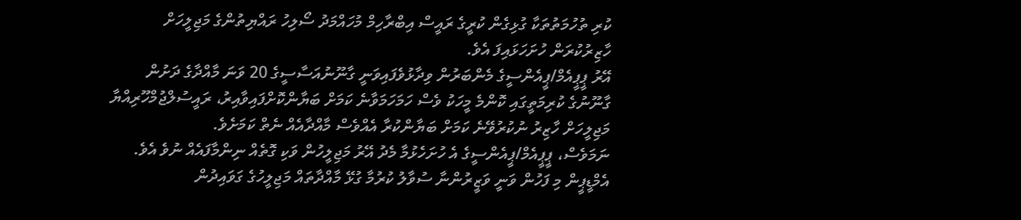ކުރި ތުހުމަތުތަކާ ގުޅިގެން ކުރީގެ ރައީސް އިބްރާހިމް މުހައްމަދު ސޯލިހު ރައްޔިތުންގެ މަޖިލީހަށް ހާޒިރުކުރަން ހުށަހަޅައިފަ އެވެ.
އޭރު ޕީޕީއެމް/ޕީއެންސީގެ މެންބަރުން ވިދާޅުވެފައިވަނީ ގާނޫނުއަސާސީގެ 20 ވަނަ މާއްދާގެ ދަށުން ގާނޫނުގެ ކުރިމަތީގައި ކޮންމެ މީހަކު ވެސް ހަމަހަމަވާނެ ކަމަށް ބަޔާންކޮށްފައިވާއިރު، ރައީސުލްޖުމްހޫރިއްޔާ މަޖިލީހަށް ހާޒިރު ނުކުރުވޭނެ ކަމަށް ބަޔާންކުރާ އެއްވެސް މާއްދާއެއް ނެތް ކަމަށެވެ.
ނަމަވެސް، ޕީޕީއެމް/ޕީއެންސީގެ އެ ހުށަހެޅުމާ މެދު އޭރު މަޖިލީހުން ވަކި ގޮތެއް ނިންމާފައެއް ނުވެ އެވެ.
އެމްޑީޕީން މި ފަހުން ވަނީ ވަޒީރުންނާ ސުވާލު ކުރުމާ ގުޅޭ މާއްދާތައް މަޖިލީހުގެ ގަވައިދުން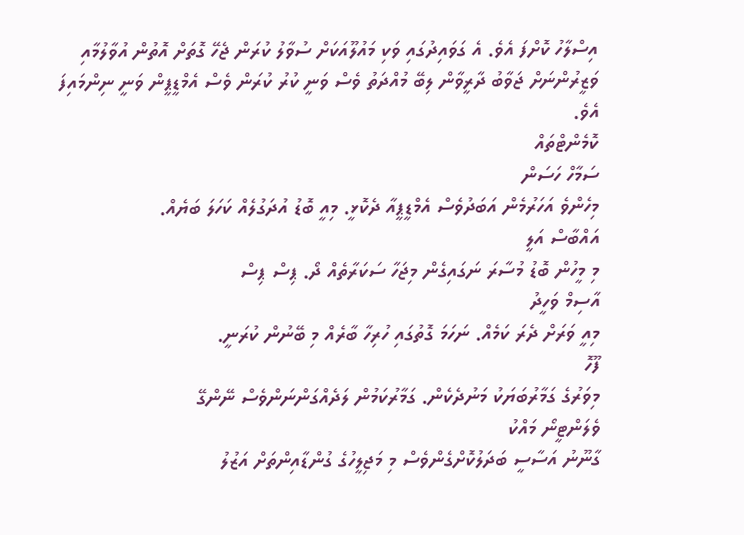އިސްލާހު ކޮށްފަ އެވެ. އެ ގަވައިދުގައި ވަކި މައުލޫއަކަށް ސުވާލު ކުރަން ޖެހޭ ގޮތަށް އޮތުން އުވާލުމާއި ވަޒީރުންނަށް ޖަވާބު ދާރީވާން ލިބޭ މުއްދަތު ވެސް ވަނީ ކުރު ކުރަން ވެސް އެމްޑީޕީން ވަނީ ނިންމައިފަ އެވެ.
ކޮމެންޓްތައް
ސަމާހް ހަސަން
މިހެންވެ އަހަރުމެން އަބަދުވެސް އެމްޑީޕީއާ ދެކޮޅީ. މިއީ ބޮޑު އުދަގުލެއް ކަހަލަ ބަޔެއް.
އައްބާސް އަލީ
މި މީހުން ބޮޑު މުސާރަ ނަގައިގެން މިޖަހާ ސަކަރާތެއް ދޯ. ޕިސް ޕިސް
އާސިމް ވަހީދު
މިއީ ވަރަށް ދެރަ ކަމެއް. ނަހަމަ ގޮތުގައި ހުރިހާ ބާރެއް މި ބޭނުން ކުރަނީ.
ފޫހޮ
މިވަރުގެ ގަމާރުބަޔަކު މަނުދެކެން. ގަމާރުކަމުން ލަދެއްގަންނަންވެސް ނޭންގޭ
ވެލަންޓީނޯ މައްކު
ގާނޫނު އަސާސީ ބަދަލުކޮށްގެންވެސް މި މަޖިލީހުގެ ގުންޑާއިންތަށް އަޒުލު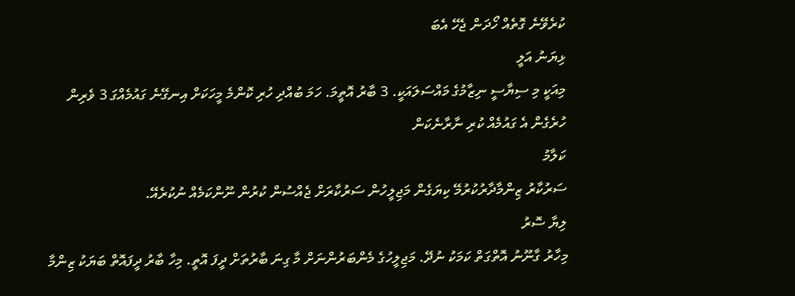ކުރެވޭނެ ގޮތެއް ހޯދަން ޖެހޭ އެބަ
ޅިޔަނު އަލީ
މިއަކީ މި ސިޔާސީ ނިޒާމުގެ މައްސަލައަކީ. 3 ބާރު އޮތީމަ. ހަމަ ބުއްދި ހުރި ކޮންމެ މީހަކަށް އިނގޭނެ ގައުމެއްގަ 3 ވެރިން ހުރެގެން އެ ގައުމެއް ކުރި ނާރާނެކަން
ކަލާމު
ސަރުކާރު ޒިންމާދާރުކުރުމޭ ކިޔަގެން މަޖިލީހުން ސަރުކާރަށް ޖެއްސުން ކުރުން ނޫންކަމެއް ނުކުރެއޭ.
ލިޔާ ސޮރު
މިހާރު ގާނޫނު އޮތްގަތް ކަމަކު ނުދޭ. މަޖިލީހުގެ މެންބަރުންނަށް މާ ގިނަ ބާރުތަށް ދީފަ އޮތީ. މިހާ ބާރު ދީފައޮތް ބަޔަކު ޒިންމާ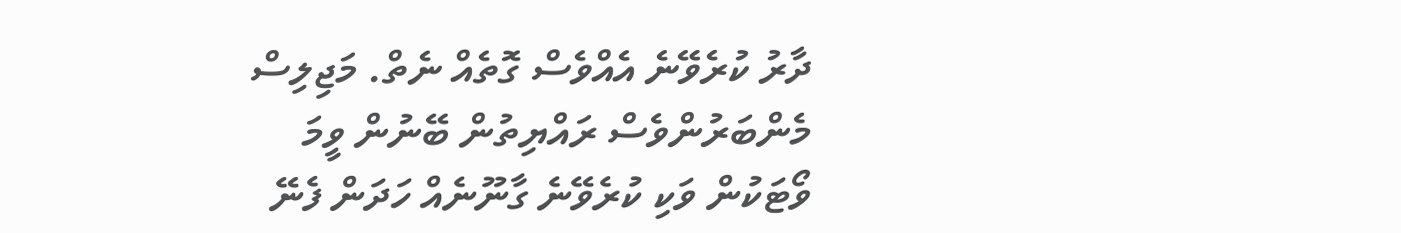ދާރު ކުރެވޭނެ އެއްވެސް ގޮތެއް ނެތް. މަޖިލިސް މެންބަރުންވެސް ރައްޔިތުން ބޭނުން ވީމަ ވޯޓަކުން ވަކި ކުރެވޭނެ ގާނޫނެއް ހަދަން ފެނޭ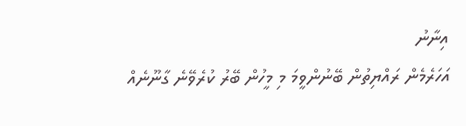އިނާނު
އަހަރެމެން ރައްޔިތުން ބޭނުންވީމަ މި މީހުން ބޭރު ކުރެވޭނެ ގާނޫނެއް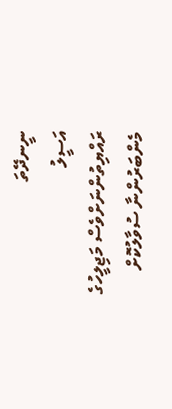ނީނދޭތަ
އަސީލު
ރައްޔިތުންނަށްވެސް މަޖިލީހުގެ މެންބަރުންނާ ސުވާލުކޮށް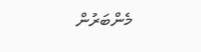މެންބަރުން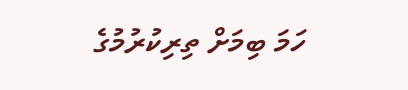ހަމަ ބިމަށް ތިރިކުރުމުގެ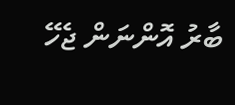ބާރު އޮންނަން ޖެހޭ